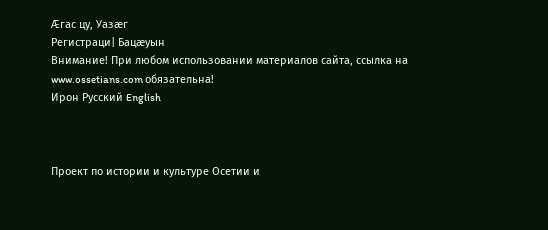Æгас цу, Уазæг
Регистраци| Бацæуын
Внимание! При любом использовании материалов сайта, ссылка на www.ossetians.com обязательна!
Ирон Русский English



Проект по истории и культуре Осетии и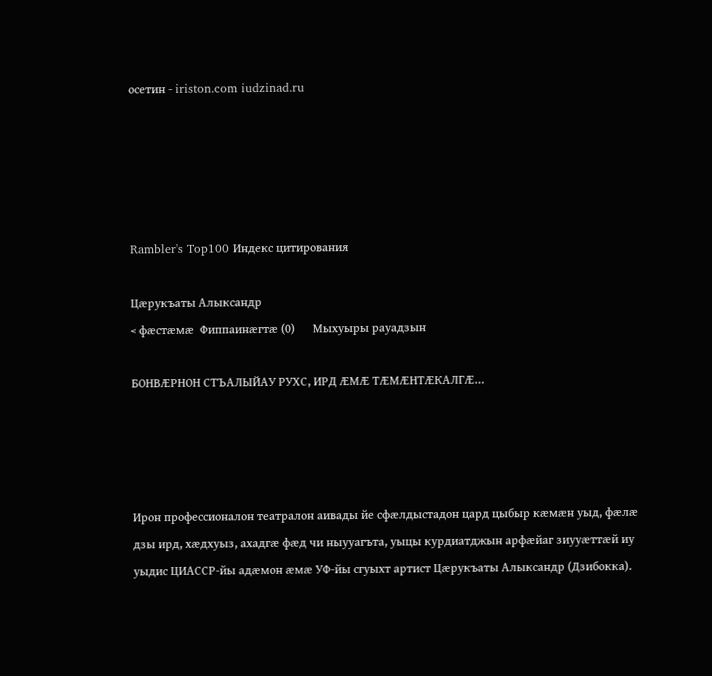осетин - iriston.com iudzinad.ru





Rambler's Top100 Индекс цитирования

Цæрукъаты Алыксандр
< фæстæмæ  Фиппаинæгтæ (0)      Мыхуыры рауадзын

БОНВÆРНОН СТЪАЛЫЙАУ РУХС, ИРД ÆМÆ ТÆМÆНТÆКАЛГÆ…




Ирон профессионалон театралон аивады йе сфæлдыстадон цард цыбыр кæмæн уыд, фæлæ дзы ирд, хæдхуыз, ахадгæ фæд чи ныууагъта, уыцы курдиатджын арфæйаг зиууæттæй иу уыдис ЦИАССР-йы адæмон æмæ УФ-йы сгуыхт артист Цæрукъаты Алыксандр (Дзибокка).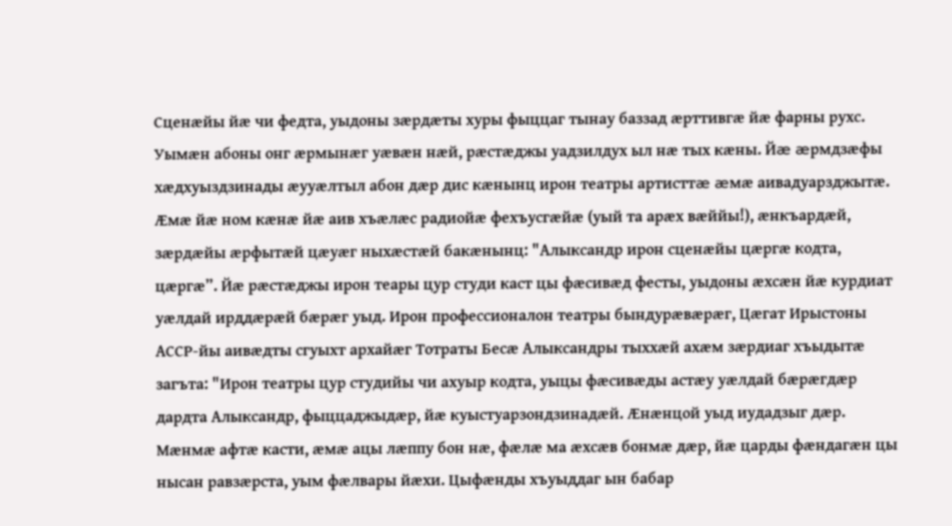Сценæйы йæ чи федта, уыдоны зæрдæты хуры фыццаг тынау баззад æрттивгæ йæ фарны рухс. Уымæн абоны онг æрмынæг уæвæн нæй, рæстæджы уадзилдух ыл нæ тых кæны. Йæ æрмдзæфы хæдхуыздзинады æууæлтыл абон дæр дис кæнынц ирон театры артисттæ æмæ аивадуарзджытæ. Æмæ йæ ном кæнæ йæ аив хъæлæс радиойæ фехъусгæйæ (уый та арæх вæййы!), æнкъардæй, зæрдæйы æрфытæй цæуæг ныхæстæй бакæнынц: "Алыксандр ирон сценæйы цæргæ кодта, цæргæ”. Йæ рæстæджы ирон теары цур студи каст цы фæсивæд фесты, уыдоны æхсæн йæ курдиат уæлдай ирддæрæй бæрæг уыд. Ирон профессионалон театры бындурæвæрæг, Цæгат Ирыстоны АССР-йы аивæдты сгуыхт архайæг Тотраты Бесæ Алыксандры тыххæй ахæм зæрдиаг хъыдытæ загъта: "Ирон театры цур студийы чи ахуыр кодта, уыцы фæсивæды астæу уæлдай бæрæгдæр дардта Алыксандр, фыццаджыдæр, йæ куыстуарзондзинадæй. Æнæнцой уыд иудадзыг дæр. Мæнмæ афтæ касти, æмæ ацы лæппу бон нæ, фæлæ ма æхсæв бонмæ дæр, йæ царды фæндагæн цы нысан равзæрста, уым фæлвары йæхи. Цыфæнды хъуыддаг ын бабар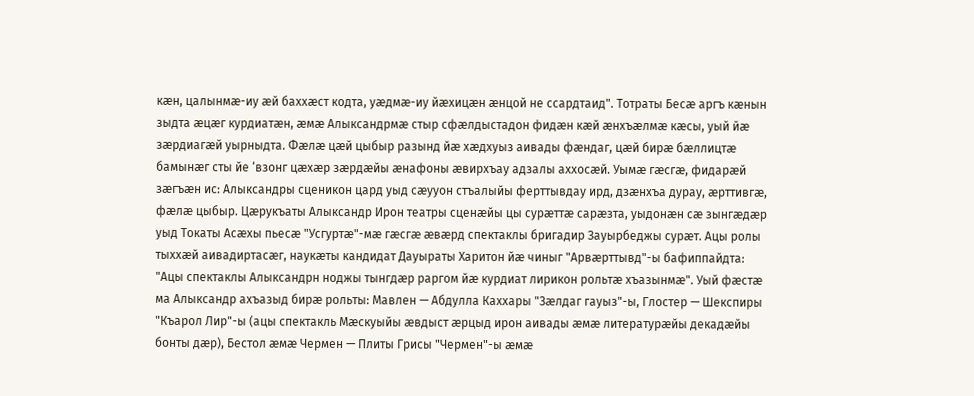кæн, цалынмæ-иу æй баххæст кодта, уæдмæ-иу йæхицæн æнцой не ссардтаид". Тотраты Бесæ аргъ кæнын зыдта æцæг курдиатæн, æмæ Алыксандрмæ стыр сфæлдыстадон фидæн кæй æнхъæлмæ кæсы, уый йæ зæрдиагæй уырныдта. Фæлæ цæй цыбыр разынд йæ хæдхуыз аивады фæндаг, цæй бирæ бæллицтæ бамынæг сты йе ‘взонг цæхæр зæрдæйы æнафоны æвирхъау адзалы аххосæй. Уымæ гæсгæ, фидарæй зæгъæн ис: Алыксандры сценикон цард уыд сæууон стъалыйы ферттывдау ирд, дзæнхъа дурау, æрттивгæ, фæлæ цыбыр. Цæрукъаты Алыксандр Ирон театры сценæйы цы сурæттæ сарæзта, уыдонæн сæ зынгæдæр уыд Токаты Асæхы пьесæ "Усгуртæ"-мæ гæсгæ æвæрд спектаклы бригадир Зауырбеджы сурæт. Ацы ролы тыххæй аивадиртасæг, наукæты кандидат Дауыраты Харитон йæ чиныг "Арвæрттывд"-ы бафиппайдта: "Ацы спектаклы Алыксандрн ноджы тынгдæр раргом йæ курдиат лирикон рольтæ хъазынмæ". Уый фæстæ ма Алыксандр ахъазыд бирæ рольты: Мавлен — Абдулла Каххары "Зæлдаг гауыз"-ы, Глостер — Шекспиры "Къарол Лир"-ы (ацы спектакль Мæскуыйы æвдыст æрцыд ирон аивады æмæ литературæйы декадæйы бонты дæр), Бестол æмæ Чермен — Плиты Грисы "Чермен"-ы æмæ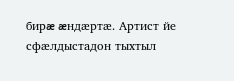бирæ æндæртæ. Артист йе сфæлдыстадон тыхтыл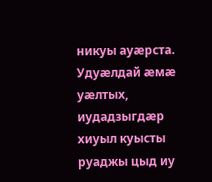никуы ауæрста. Удуæлдай æмæ уæлтых, иудадзыгдæр хиуыл куысты руаджы цыд иу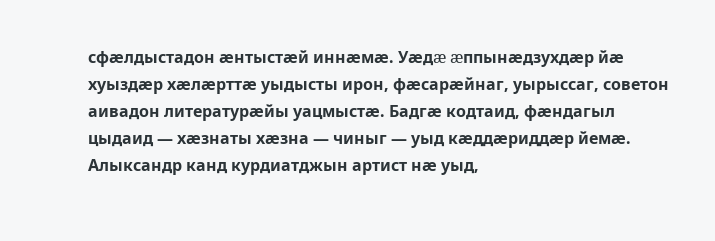сфæлдыстадон æнтыстæй иннæмæ. Уæдæ æппынæдзухдæр йæ хуыздæр хæлæрттæ уыдысты ирон, фæсарæйнаг, уырыссаг, советон аивадон литературæйы уацмыстæ. Бадгæ кодтаид, фæндагыл цыдаид — хæзнаты хæзна — чиныг — уыд кæддæриддæр йемæ. Алыксандр канд курдиатджын артист нæ уыд,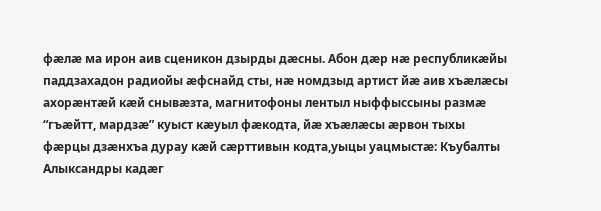фæлæ ма ирон аив сценикон дзырды дæсны. Абон дæр нæ республикæйы паддзахадон радиойы æфснайд сты, нæ номдзыд артист йæ аив хъæлæсы ахорæнтæй кæй снывæзта, магнитофоны лентыл ныффыссыны размæ “гъæйтт, мардзæ” куыст кæуыл фæкодта, йæ хъæлæсы æрвон тыхы фæрцы дзæнхъа дурау кæй сæрттивын кодта,уыцы уацмыстæ: Къубалты Алыксандры кадæг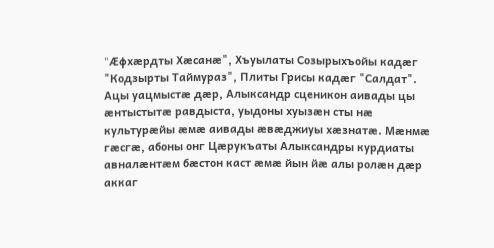"Æфхæрдты Хæсанæ", Хъуылаты Созырыхъойы кадæг "Кодзырты Таймураз", Плиты Грисы кадæг "Салдат". Ацы уацмыстæ дæр, Алыксандр сценикон аивады цы æнтыстытæ равдыста, уыдоны хуызæн сты нæ культурæйы æмæ аивады æвæджиуы хæзнатæ. Мæнмæ гæсгæ, абоны онг Цæрукъаты Алыксандры курдиаты авналæнтæм бæстон каст æмæ йын йæ алы ролæн дæр аккаг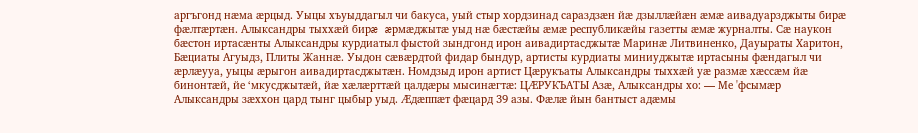аргъгонд нæма æрцыд. Уыцы хъуыддагыл чи бакуса, уый стыр хордзинад сараздзæн йæ дзыллæйæн æмæ аивадуарзджыты бирæ фæлтæртæн. Алыксандры тыххæй бирæ æрмæджытæ уыд нæ бæстæйы æмæ республикæйы газетты æмæ журналты. Сæ наукон бæстон иртасæнты Алыксандры курдиатыл фыстой зындгонд ирон аивадиртасджытæ Маринæ Литвиненко, Дауыраты Харитон, Бæциаты Агуыдз, Плиты Жаннæ. Уыдон сæвæрдтой фидар бындур, артисты курдиаты миниуджытæ иртасыны фæндагыл чи æрлæууа, уыцы æрыгон аивадиртасджытæн. Номдзыд ирон артист Цæрукъаты Алыксандры тыххæй уæ размæ хæссæм йæ бинонтæй, йе ‘мкусджытæй, йæ хæлæрттæй цалдæры мысинæгтæ: ЦÆРУКЪАТЫ Азæ, Алыксандры хо: — Ме 'фсымæр Алыксандры зæххон цард тынг цыбыр уыд. Æдæппæт фæцард 39 азы. Фæлæ йын бантыст адæмы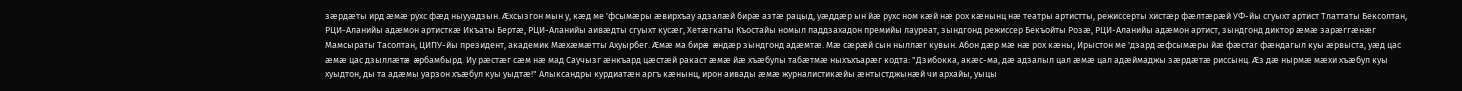зæрдæты ирд æмæ рухс фæд ныууадзын. Æхсызгон мын у, кæд ме 'фсымæры æвирхъау адзалæй бирæ азтæ рацыд, уæддæр ын йæ рухс ном кæй нæ рох кæнынц нæ театры артистты, режиссерты хистæр фæлтæрæй УФ-йы сгуыхт артист Тлаттаты Бексолтан, РЦИ-Аланийы адæмон артисткæ Икъаты Бертæ, РЦИ-Аланийы аивæдты сгуыхт кусæг, Хетæгкаты Къостайы номыл паддзахадон премийы лауреат, зындгонд режиссер Бекъойты Розæ, РЦИ-Аланийы адæмон артист, зындгонд диктор æмæ зарæггæнæг Мамсыраты Тасолтан, ЦИПУ-йы президент, академик Мæхæмæтты Ахуырбег. Æмæ ма бирæ æндæр зындгонд адæмтæ. Мæ сæрæй сын ныллæг кувын. Абон дæр мæ нæ рох кæны, Ирыстон ме 'дзард æфсымæры йæ фæстаг фæндагыл куы æрвыста, уæд цас æмæ цас дзыллæтæ æрбамбырд. Иу рæстæг сæм нæ мад Саучызг æнкъард цæстæй ракаст æмæ йæ хъæбулы табæтмæ ныхъхъарæг кодта: "Дзибокка, акæс-ма, дæ адзалыл цал æмæ цал адæймаджы зæрдæтæ риссынц. Æз дæ нырмæ мæхи хъæбул куы хуыдтон, ды та адæмы уарзон хъæбул куы уыдтæ!" Алыксандры курдиатæн аргъ кæнынц, ирон аивады æмæ журналистикæйы æнтыстджынæй чи архайы, уыцы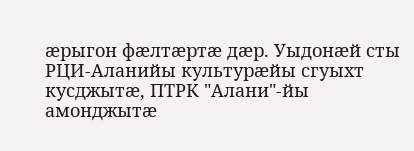æрыгон фæлтæртæ дæр. Уыдонæй сты РЦИ-Аланийы культурæйы сгуыхт кусджытæ, ПТРК "Алани"-йы амонджытæ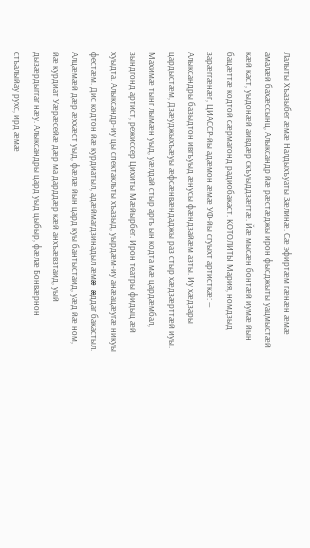Лалыты Хъазыбег æмæ Налдыхъуаты Зæлинæ. Сæ эфиртæм гæнæн æмæ амалæй бахæссынц, Алыксандр йæ рæстæджы ирон фысджыты уацмыстæй кæй каст, уыдонæй аивдæр скъуыддзæгтæ. Йæ мысæн бонтæй иумæ йын бацæттæ кодтой сæрмагонд радиобакаст. КОТОЛИТЫ Мария, номдзыд зарæггæнæг, ЦИАССР-йы адæмон æмæ УФ-йы сгуыхт артисткæ: — Алыксандры базыдтон ивгъуыд æнусы фæндзайæм азты. Иу хæдзары цардыстæм, Дзæуджыхъæуы æфсæнвæндаджы раз стыр хæдзæрттæй иуы. Махимæ тынг лымæн уыд, уæлдай стыр аргъ ын кодта мæ цардæмбал, зындгонд артист, режиссер Цихиты Мæйырбег. Ирон театры фидыц æй хуыдта. Алыксандр-иу цы спектакльты хъазыд, уырдæм-иу анæацæугæ никуы фестæм. Дис кодтон йæ курдиатыл, адæймагдзинадыл æмæ æддаг бакастыл. Алцæмæй дæр æххæст уыд, фæлæ йын цард куы бантыстаид, уæд йæ ном, йæ курдиат Уæрæсейæ дæр ма дарддæр кæй анхъæвзтаид, уый дызæрдыггаг нæу. Алыксандры цард уыд цыбыр, фæлæ Бонвæрнон стъалыйау рухс, ирд æмæ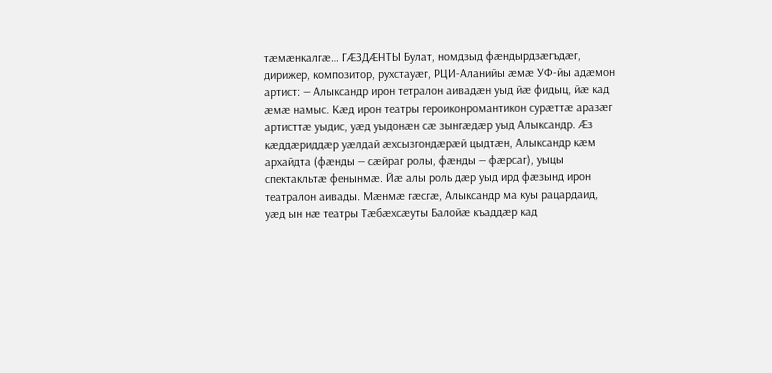тæмæнкалгæ… ГÆЗДÆНТЫ Булат, номдзыд фæндырдзæгъдæг, дирижер, композитор, рухстауæг, РЦИ-Аланийы æмæ УФ-йы адæмон артист: — Алыксандр ирон тетралон аивадæн уыд йæ фидыц, йæ кад æмæ намыс. Кæд ирон театры героиконромантикон сурæттæ аразæг артисттæ уыдис, уæд уыдонæн сæ зынгæдæр уыд Алыксандр. Æз кæддæриддæр уæлдай æхсызгондæрæй цыдтæн, Алыксандр кæм архайдта (фæнды — сæйраг ролы, фæнды — фæрсаг), уыцы спектакльтæ фенынмæ. Йæ алы роль дæр уыд ирд фæзынд ирон театралон аивады. Мæнмæ гæсгæ, Алыксандр ма куы рацардаид, уæд ын нæ театры Тæбæхсæуты Балойæ къаддæр кад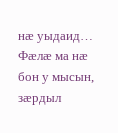нæ уыдаид… Фæлæ ма нæ бон у мысын, зæрдыл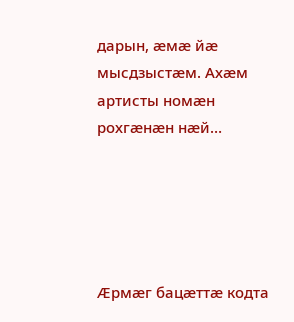дарын, æмæ йæ мысдзыстæм. Ахæм артисты номæн рохгæнæн нæй…





Æрмæг бацæттæ кодта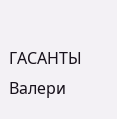ГАСАНТЫ Валери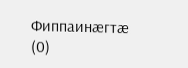Фиппаинæгтæ (0)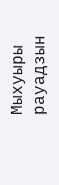Мыхуыры рауадзын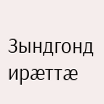Зындгонд ирæттæ